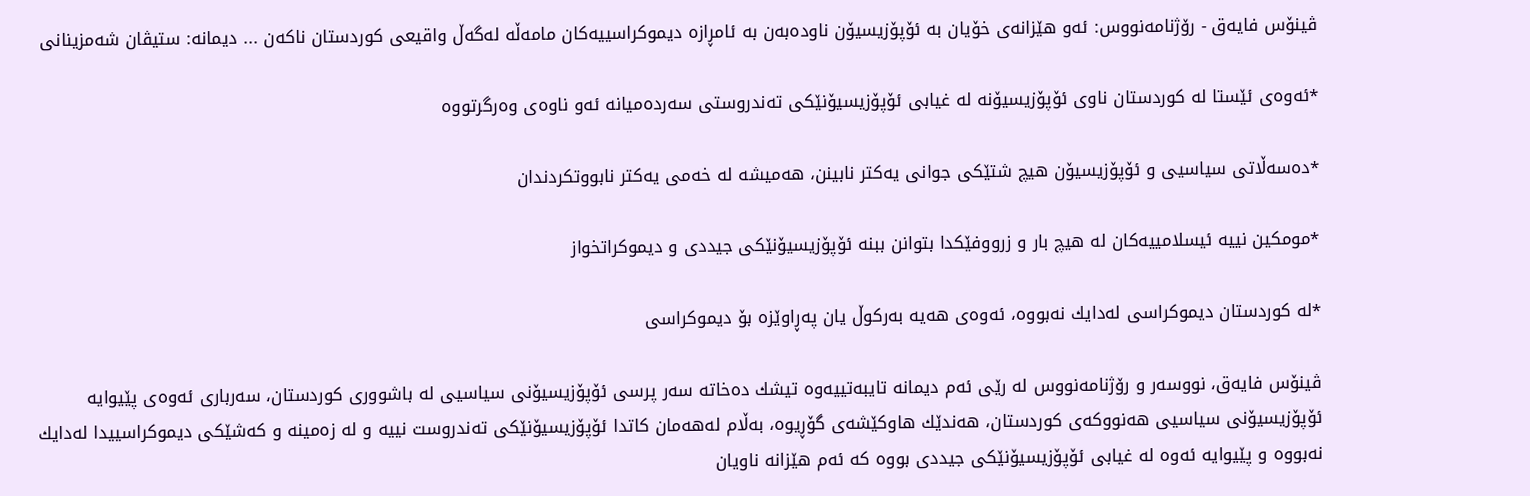ڤینۆس فایه‌ق - رۆژنامه‌نووس: ئه‌و هێزانه‌ی خۆیان به‌ ئۆپۆزیسیۆن ناوده‌به‌ن به‌ ئامڕازه‌ دیموكراسییه‌كان مامه‌ڵه‌ له‌گه‌ڵ واقیعی كوردستان ناكه‌ن ... دیمانه‌: ستیڤان شه‌مزینانی

*ئه‌وه‌ی ئێستا له‌ كوردستان ناوی ئۆپۆزیسیۆنه‌ له‌ غیابی ئۆپۆزیسیۆنێكی ته‌ندروستی سه‌رده‌میانه‌ ئه‌و ناوه‌ی وه‌رگرتووه‌

*ده‌سه‌ڵاتی سیاسیی و ئۆپۆزیسیۆن هیچ شتێكی جوانی یه‌كتر نابینن، هه‌میشه‌ له‌ خه‌می یه‌كتر نابووتكردندان

*مومكین نییه‌ ئیسلامییه‌كان له‌ هیچ بار و زرووفێكدا بتوانن ببنه‌ ئۆپۆزیسیۆنێكی جیددی و دیموكراتخواز

*له‌ كوردستان دیموكراسی له‌دایك نه‌بووه‌، ئه‌وه‌ی هه‌یه‌ به‌ركوڵ یان په‌ڕاوێزه‌ بۆ دیموكراسی

ڤینۆس فایه‌ق، نووسه‌ر و رۆژنامه‌نووس له‌ رێی ئه‌م دیمانه‌ تایبه‌تییه‌وه‌ تیشك ده‌خاته‌ سه‌ر پرسی ئۆپۆزیسیۆنی سیاسیی له‌ باشووری كوردستان، سه‌رباری ئه‌وه‌ی پێیوایه‌ ئۆپۆزیسیۆنی سیاسیی هه‌نووكه‌ی كوردستان، هه‌ندێك هاوكێشه‌ی گۆڕیوه‌، به‌ڵام له‌هه‌مان كاتدا ئۆپۆزیسیۆنێكی ته‌ندروست نییه‌ و له‌ زه‌مینه‌ و كه‌شێكی دیموكراسییدا له‌دایك نه‌بووه‌ و پێیوایه‌ ئه‌وه‌ له‌ غیابی ئۆپۆزیسیۆنێكی جیددی بووه‌ كه‌ ئه‌م هێزانه‌ ناویان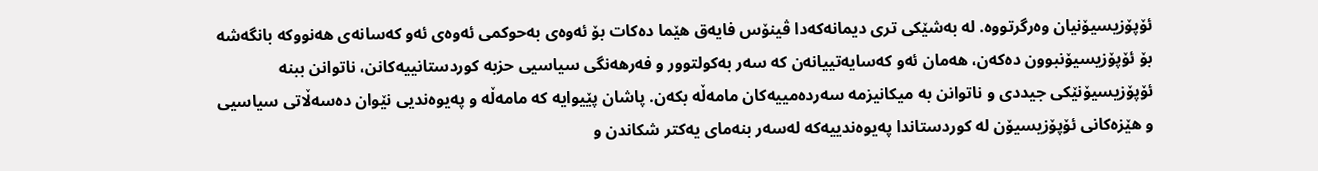ئۆپۆزیسیۆنیان وه‌رگرتووه‌. له‌ به‌شێكی تری دیمانه‌كه‌دا ڤینۆس فایه‌ق هێما ده‌كات بۆ ئه‌وه‌ی به‌حوكمی ئه‌وه‌ی ئه‌و كه‌سانه‌ی هه‌نووكه‌ بانگه‌شه‌ بۆ ئۆپۆزیسیۆنبوون ده‌كه‌ن، هه‌مان ئه‌و كه‌سایه‌تییانه‌ن كه‌ سه‌ر به‌كولتوور و فه‌رهه‌نگی سیاسیی حزبه‌ كوردستانییه‌كانن، ناتوانن ببنه‌ ئۆپۆزیسیۆنێكی جیددی و ناتوانن به‌ میكانیزمه‌ سه‌رده‌مییه‌كان مامه‌ڵه‌ بكه‌ن. پاشان پێیوایه‌ كه‌ مامه‌ڵه‌ و په‌یوه‌ندیی نێوان ده‌سه‌ڵاتی سیاسیی و هێزه‌كانی ئۆپۆزیسیۆن له‌ كوردستاندا په‌یوه‌ندییه‌كه‌ له‌سه‌ر بنه‌مای یه‌كتر شكاندن و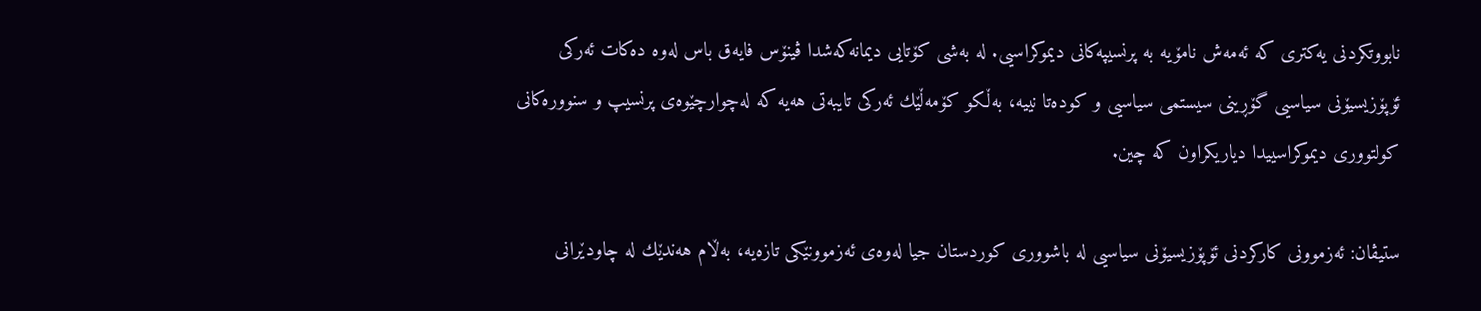نابووتكردنی یه‌كتری كه‌ ئه‌مه‌ش نامۆیه‌ به‌ پرنسیپه‌كانی دیموكراسیی. له‌ به‌شی كۆتایی دیمانه‌كه‌شدا ڤینۆس فایه‌ق باس له‌وه‌ ده‌كات ئه‌ركی ئۆپۆزیسیۆنی سیاسیی گۆڕینی سیستمی سیاسیی و كوده‌تا نییه‌، به‌ڵكو كۆمه‌ڵێك ئه‌ركی تایبه‌تی هه‌یه‌ كه‌ له‌چوارچێوه‌ی پرنسیپ و سنووره‌كانی كولتووری دیموكراسییدا دیاریكراون كه‌ چین.

ستیڤان: ئه‌زموونی كاركردنی ئۆپۆزیسیۆنی سیاسیی له‌ باشووری كوردستان جیا له‌وه‌ی ئه‌زموونێكی تازه‌یه‌، به‌ڵام هه‌ندێك له‌ چاودێرانی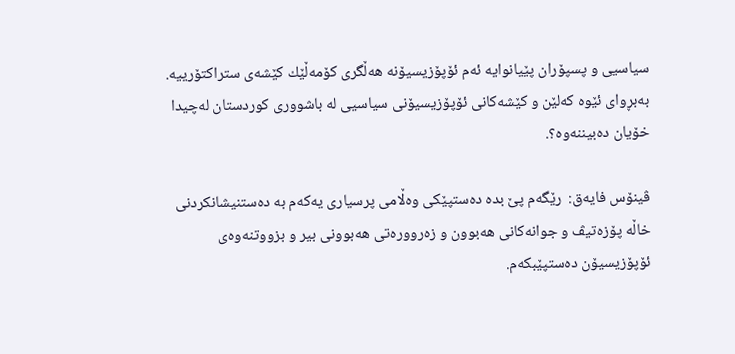سیاسیی و پسپۆران پێیانوایه‌ ئه‌م ئۆپۆزیسیۆنه‌ هه‌ڵگری كۆمه‌ڵێك كێشه‌ی ستراكتۆرییه‌. به‌بڕوای ئێوه‌ كه‌لێن و كێشه‌كانی ئۆپۆزیسیۆنی سیاسیی له‌ باشووری كوردستان له‌چیدا خۆیان ده‌بیننه‌وه‌؟.

ڤینۆس فایه‌ق:  رێگه‌م پێ بده‌ ده‌ستپێكی وه‌ڵامی پرسیاری یه‌كه‌م به‌ ده‌ستنیشانكردنی خاڵه‌ پۆزه‌تیڤ و جوانه‌كانی هه‌بوون و زه‌رووره‌تی هه‌بوونی بیر و بزووتنه‌وه‌ی ئۆپۆزیسیۆن ده‌ستپێبكه‌م.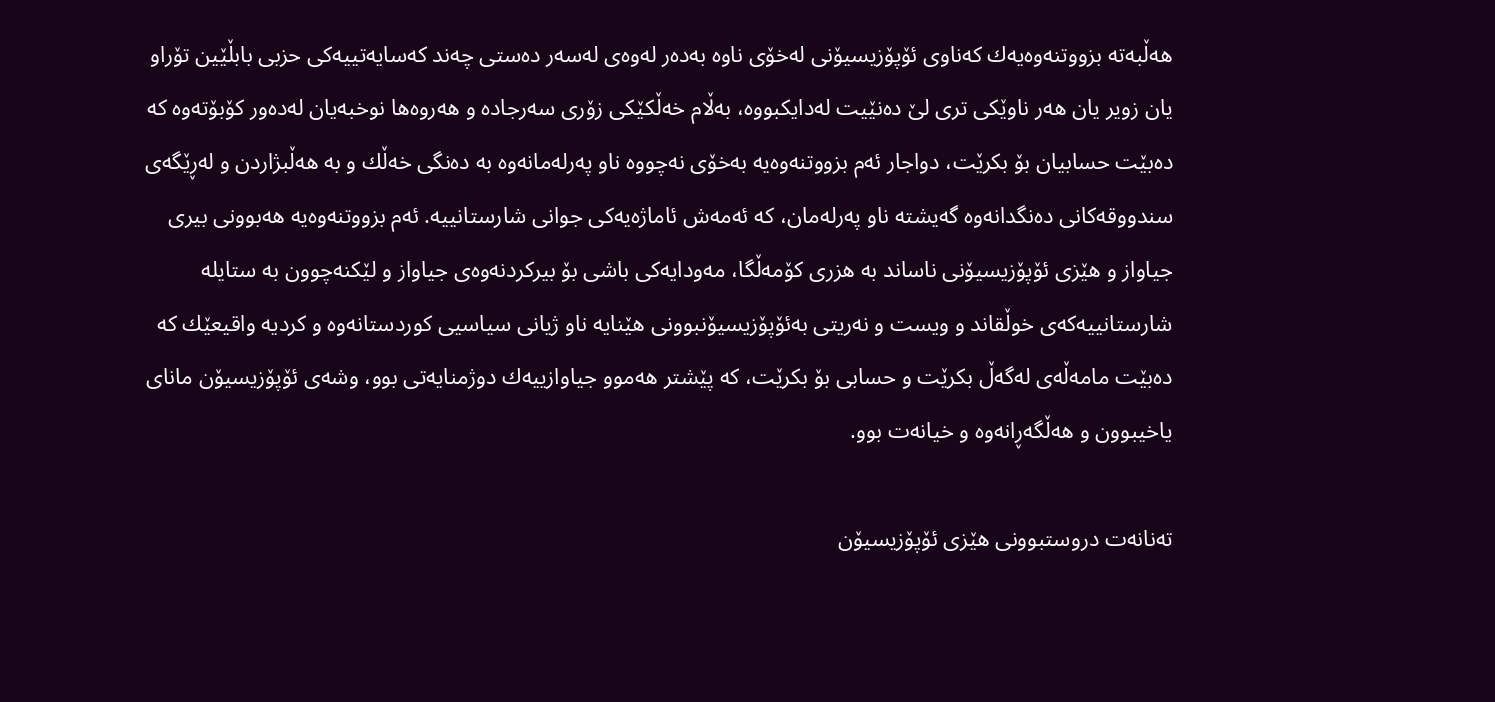هه‌ڵبه‌ته‌ بزووتنه‌وه‌یه‌ك كه‌ناوی ئۆپۆزیسیۆنی له‌خۆی ناوه‌ به‌ده‌ر له‌وه‌ی له‌سه‌ر ده‌ستی چه‌ند كه‌سایه‌تییه‌كی حزبی بابڵێین تۆراو یان زویر یان هه‌ر ناوێكی تری لێ ده‌نێیت له‌دایكبووه‌، به‌ڵام خه‌ڵكێكی زۆری سه‌رجاده‌ و هه‌روه‌ها نوخبه‌یان له‌ده‌ور كۆبۆته‌وه‌ كه‌ ده‌بێت حسابیان بۆ بكرێت، دواجار ئه‌م بزووتنه‌وه‌یه‌ به‌خۆی نه‌چووه‌ ناو په‌رله‌مانه‌وه‌ به‌ ده‌نگی خه‌ڵك و به‌ هه‌ڵبژاردن و له‌ڕێگه‌ی سندووقه‌كانی ده‌نگدانه‌وه‌ گه‌یشته‌ ناو په‌رله‌مان، كه‌ ئه‌مه‌ش ئاماژه‌یه‌كی جوانی شارستانییه‌. ئه‌م بزووتنه‌وه‌یه‌ هه‌بوونی بیری جیاواز و هێزی ئۆپۆزیسیۆنی ناساند به‌ هزری كۆمه‌ڵگا، مه‌ودایه‌كی باشی بۆ بیركردنه‌وه‌ی جیاواز و لێكنه‌چوون به‌ ستایله‌ شارستانییه‌كه‌ی خوڵقاند و ویست و نه‌ریتی به‌ئۆپۆزیسیۆنبوونی هێنایه‌ ناو ژیانی سیاسیی كوردستانه‌وه‌ و كردیه‌ واقیعێك كه‌ ده‌بێت مامه‌ڵه‌ی له‌گه‌ڵ بكرێت و حسابی بۆ بكرێت، كه‌ پێشتر هه‌موو جیاوازییه‌ك دوژمنایه‌تی بوو، وشه‌ی ئۆپۆزیسیۆن مانای یاخیبوون و هه‌ڵگه‌ڕانه‌وه‌ و خیانه‌ت بوو.

ته‌نانه‌ت دروستبوونی هێزی ئۆپۆزیسیۆن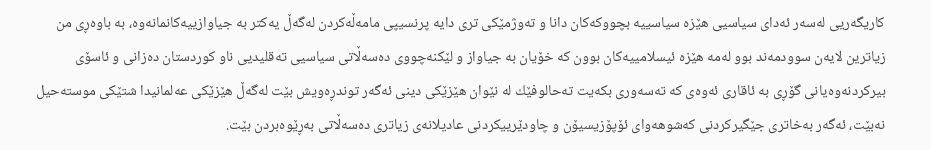كاریگه‌ریی له‌سه‌ر ئه‌دای سیاسیی هێزه‌ سیاسییه‌ بچووكه‌كان دانا و ته‌وژمێكی تری دایه‌ پرنسیپی مامه‌ڵه‌كردن له‌گه‌ڵ یه‌كتر به‌ جیاوازییه‌كانمانه‌وه‌، به‌ باوه‌ڕی من زیاترین لایه‌ن سوودمه‌ند بوو له‌مه‌ هێزه‌ ئیسلامییه‌كان بوون كه‌ خۆیان به‌ جیاواز و لێكنه‌چووی ده‌سه‌ڵاتی سیاسیی ته‌قلیدیی ناو كوردستان ده‌زانی و ئاسۆی بیركردنه‌وه‌یانی گۆڕی به‌ ئاقاری ئه‌وه‌ی كه‌ ته‌سه‌وری بكه‌یت ته‌حالوفێك له‌ نێوان هێزێكی دینی ئه‌گه‌ر توندڕه‌ویش بێت له‌گه‌ڵ هێزێكی عه‌لمانیدا شتێكی موسته‌حیل نه‌بێت، ئه‌گه‌ر به‌خاتری جێگیركردنی كه‌شوهه‌وای ئۆپۆزیسیۆن و چاودێرییكردنی عادیلانه‌ی زیاتری ده‌سه‌ڵاتی به‌ڕێوه‌بردن بێت.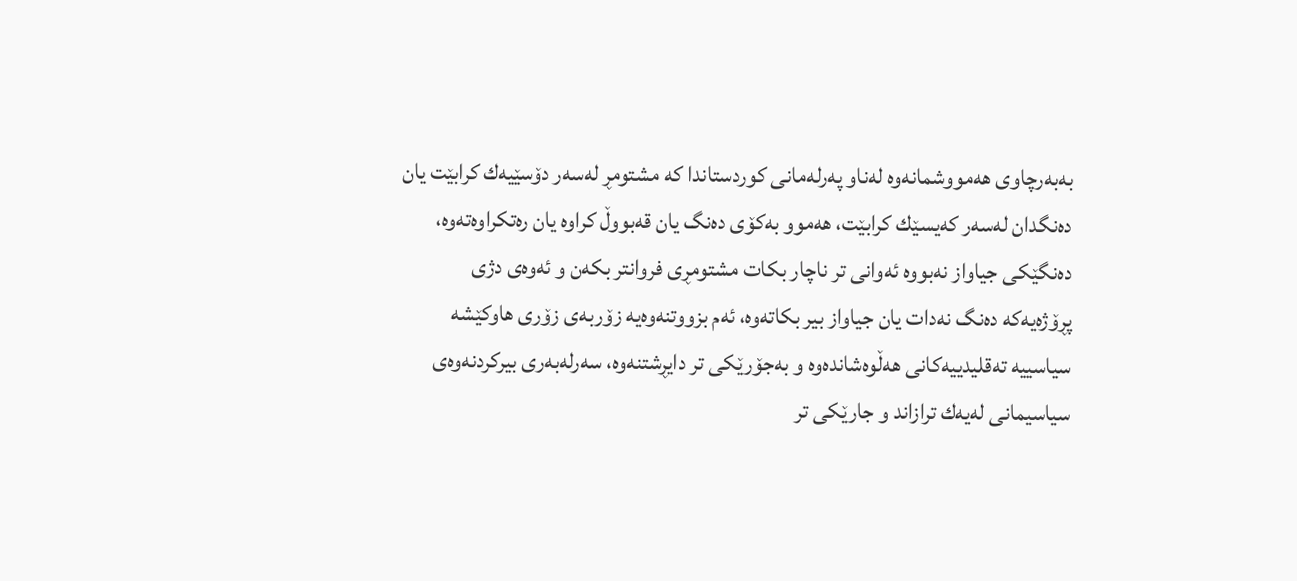به‌به‌رچاوی هه‌مووشمانه‌وه‌ له‌ناو په‌رله‌مانی كوردستاندا كه‌ مشتومڕ له‌سه‌ر دۆسێیه‌ك كرابێت یان ده‌نگدان له‌سه‌ر كه‌یسێك كرابێت، هه‌موو به‌كۆی ده‌نگ یان قه‌بووڵ كراوه‌ یان ره‌تكراوه‌ته‌وه‌، ده‌نگێكی جیاواز نه‌بووه‌ ئه‌وانی تر ناچار بكات مشتومڕی فروانتر بكه‌ن و ئه‌وه‌ی دژی پڕۆژه‌یه‌كه‌ ده‌نگ نه‌دات یان جیاواز بیر بكاته‌وه‌، ئه‌م بزووتنه‌وه‌یه‌ زۆربه‌ی زۆری هاوكێشه‌ سیاسییه‌ ته‌قلیدییه‌كانی هه‌ڵوه‌شانده‌وه‌ و به‌جۆرێكی تر دایڕشتنه‌وه‌، سه‌رله‌به‌ری بیركردنه‌وه‌ی سیاسیمانی له‌یه‌ك ترازاند و جارێكی تر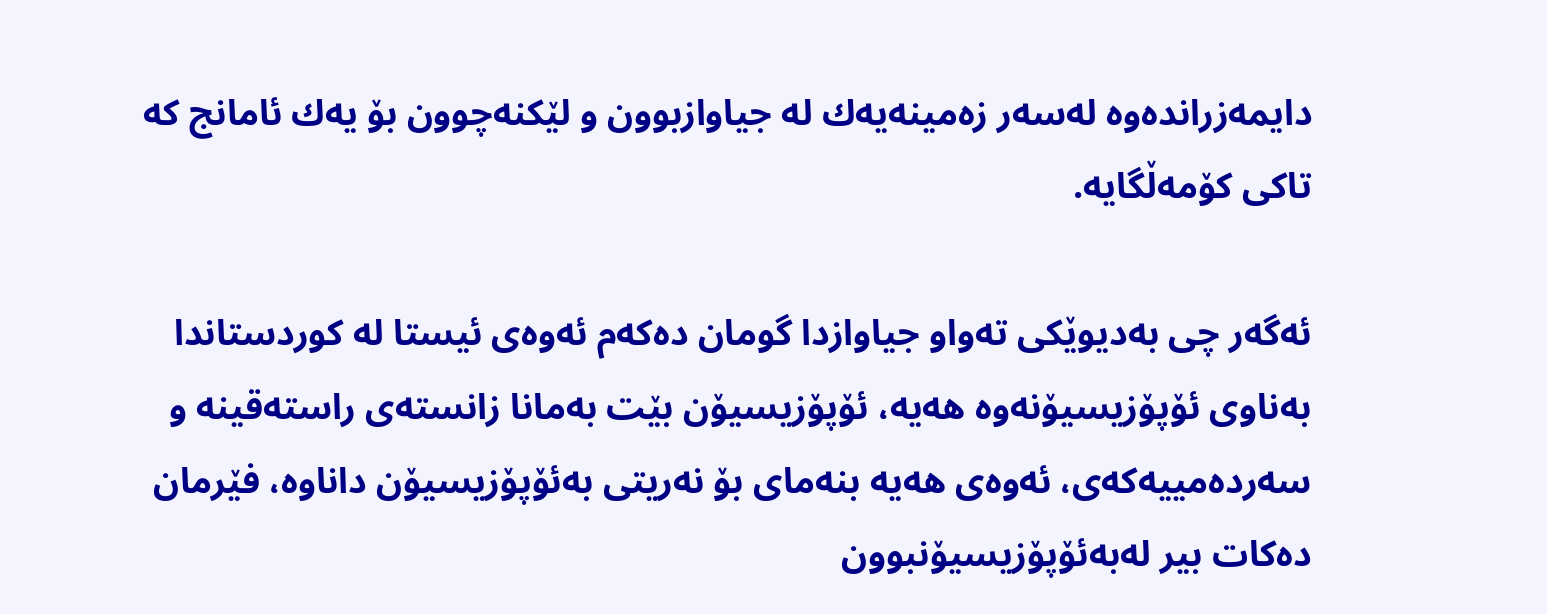دایمه‌زرانده‌وه‌ له‌سه‌ر زه‌مینه‌یه‌ك له‌ جیاوازبوون و لێكنه‌چوون بۆ یه‌ك ئامانج كه‌ تاكی كۆمه‌ڵگایه‌‌.

ئه‌گه‌ر چی به‌دیوێكی ته‌واو جیاوازدا گومان ده‌كه‌م ئه‌وه‌ی ئیستا له‌ كوردستاندا به‌ناوی ئۆپۆزیسیۆنه‌وه‌ هه‌یه‌، ئۆپۆزیسیۆن بێت به‌مانا زانسته‌ی راسته‌قینه‌ و سه‌رده‌مییه‌كه‌ی، ئه‌وه‌ی هه‌یه‌ بنه‌مای بۆ نه‌ریتی به‌ئۆپۆزیسیۆن داناوه‌، فێرمان ده‌كات بیر له‌به‌ئۆپۆزیسیۆنبوون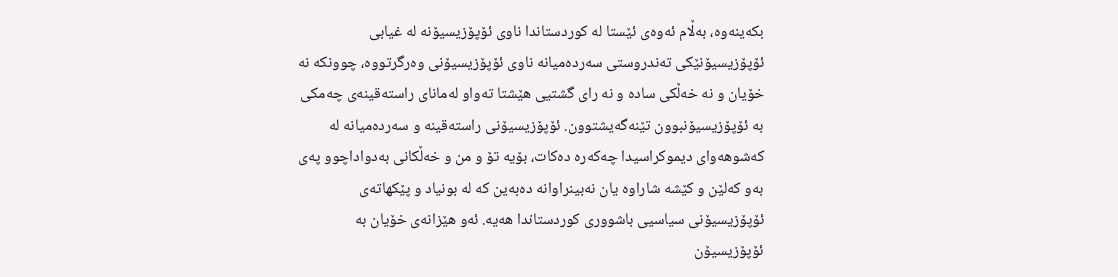بكه‌ینه‌وه‌، به‌ڵام ئه‌وه‌ی ئێستا له‌ كوردستاندا ناوی ئۆپۆزیسیۆنه‌ له‌ غیابی ئۆپۆزیسیۆنێكی ته‌ندروستی سه‌رده‌میانه‌ ناوی ئۆپۆزیسیۆنی وه‌رگرتووه‌، چوونكه‌ نه‌ خۆیان و نه‌ خه‌ڵكی ساده‌ و نه‌ رای گشتیی هێشتا ته‌واو له‌مانای راسته‌قینه‌ی چه‌مكی به‌ ئۆپۆزیسیۆنبوون تێنه‌گه‌یشتوون‌. ئۆپۆزیسیۆنی راسته‌قینه‌ و سه‌رده‌میانه‌ له‌ كه‌شوهه‌وای دیموكراسیدا چه‌كه‌ره‌ ده‌كات، بۆیه‌ تۆ و من و خه‌ڵكانی به‌دواداچوو په‌ی به‌و كه‌لێن و كێشه‌ شاراوه‌ یان نه‌بینراوانه‌ ده‌به‌ین كه‌ له‌ بونیاد و پێكهاته‌ی ئۆپۆزیسیۆنی سیاسیی باشووری كوردستاندا هه‌یه‌. ئه‌و هێزانه‌ی خۆیان به‌ ئۆپۆزیسیۆن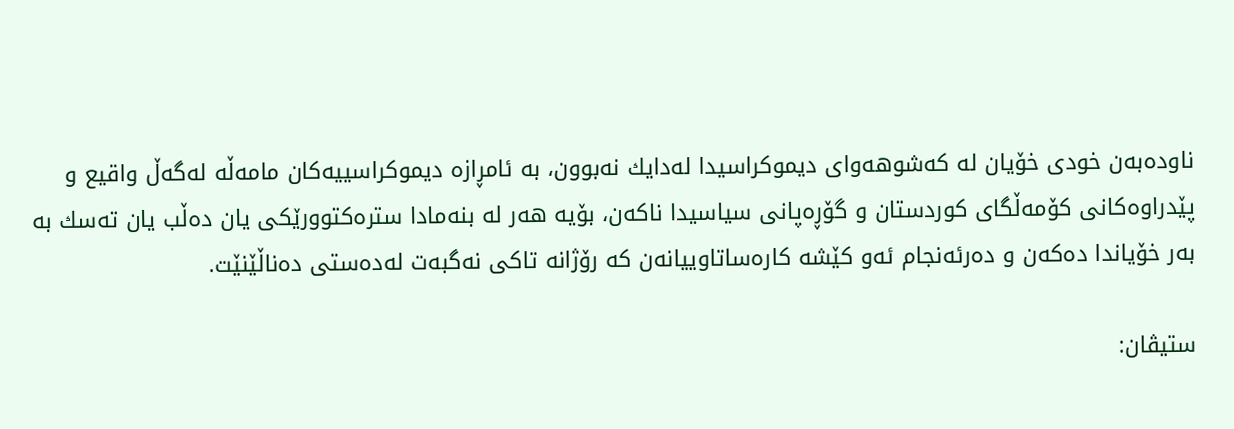ناوده‌به‌ن خودی خۆیان له‌ كه‌شوهه‌وای دیموكراسیدا له‌دایك نه‌بوون، به‌ ئامڕازه‌ دیموكراسییه‌كان مامه‌ڵه‌ له‌گه‌ڵ واقیع و پێدراوه‌كانی كۆمه‌ڵگای كوردستان و گۆڕه‌پانی سیاسیدا ناكه‌ن، بۆیه‌ هه‌ر له‌ بنه‌مادا ستره‌كتوورێكی یان ده‌ڵب یان ته‌سك به‌ به‌ر خۆیاندا ده‌كه‌ن و ده‌رئه‌نجام ئه‌و كێشه‌ كاره‌ساتاوییانه‌ن كه‌ رۆژانه‌ تاكی نه‌گبه‌ت له‌ده‌ستی ده‌ناڵێنێت.

ستیڤان: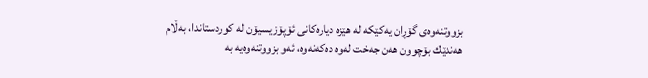بزووتنه‌وه‌ی گۆڕان یه‌كێكه‌ له‌ هێزه‌ دیاره‌كانی ئۆپۆزیسیۆن له‌ كوردستاندا، به‌ڵام هه‌ندێك بۆچوون هه‌ن جه‌خت له‌وه‌ ده‌كه‌نه‌وه‌، ئه‌و بزووتنه‌وه‌یه‌ به‌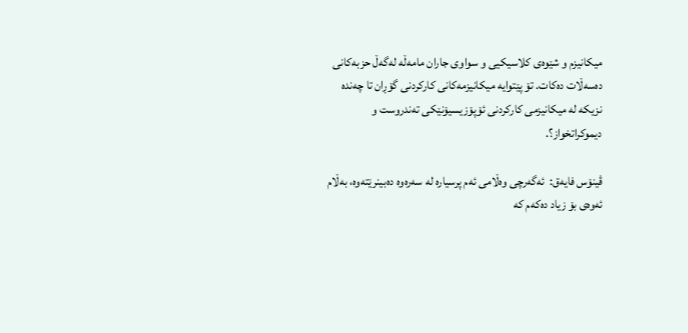میكانیزم و شێوه‌ی كلاسیكیی و سواوی جاران مامه‌ڵه‌ له‌گه‌ڵ حزبه‌كانی ده‌سه‌ڵات ده‌كات. تۆ پێتوایه‌ میكانیزمه‌كانی كاركردنی گۆڕان تا چه‌نده‌ نزیكه‌ له‌ میكانیزمی كاركردنی ئۆپۆزیسیۆنێكی ته‌ندروست و دیموكراتخواز؟.

ڤینۆس فایه‌ق:  ئه‌گه‌رچی وه‌ڵامی ئه‌م پرسیاره‌ له‌ سه‌ره‌وه‌ ده‌بینرێته‌وه‌، به‌ڵام ئه‌وه‌ی بۆ زیاد ده‌كه‌م كه‌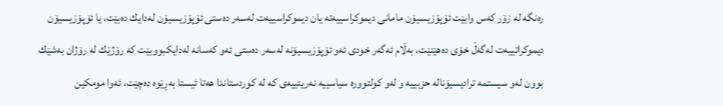ره‌نگه‌ له‌ زۆر كه‌س وابێت ئۆپۆزیسیۆن مامانی دیموكراسییه‌ته‌ یان دیموكراسییه‌ت له‌سه‌ر ده‌ستی ئۆپۆزیسیۆن له‌دایك ده‌بێت، یا ئۆپۆزیسیۆن دیموكراتییه‌ت له‌گه‌ڵ خۆی ده‌هێنێت، به‌ڵام ئه‌گه‌ر خودی ئه‌و ئۆپۆزیسیۆنه‌ له‌سه‌ر ده‌ستی ئه‌و كه‌سانه‌ له‌دایكبووبێت كه‌ رۆژێك له‌ رۆژان به‌شێك بوون له‌و سیستمه‌ ترادیسیۆناله‌ حزبییه‌ و له‌و كولتووره‌ سیاسییه‌ نه‌ریتییه‌ی كه‌ له‌ كوردستاندا هه‌تا ئیستا به‌ڕێوه‌ ده‌چێت، ئه‌وا مومكین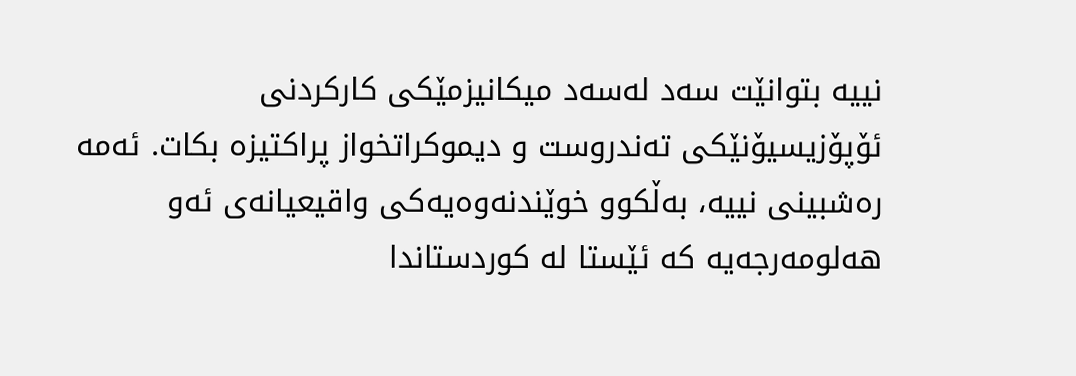نییه‌ بتوانێت سه‌د له‌سه‌د میكانیزمێكی كاركردنی ئۆپۆزیسیۆنێكی ته‌ندروست و دیموكراتخواز پراكتیزه‌ بكات. ئه‌مه‌ ره‌شبینی نییه‌، به‌ڵكوو خوێندنه‌وه‌یه‌كی واقیعیانه‌ی ئه‌و هه‌لومه‌رجه‌یه‌ كه‌ ئێستا له‌ كوردستاندا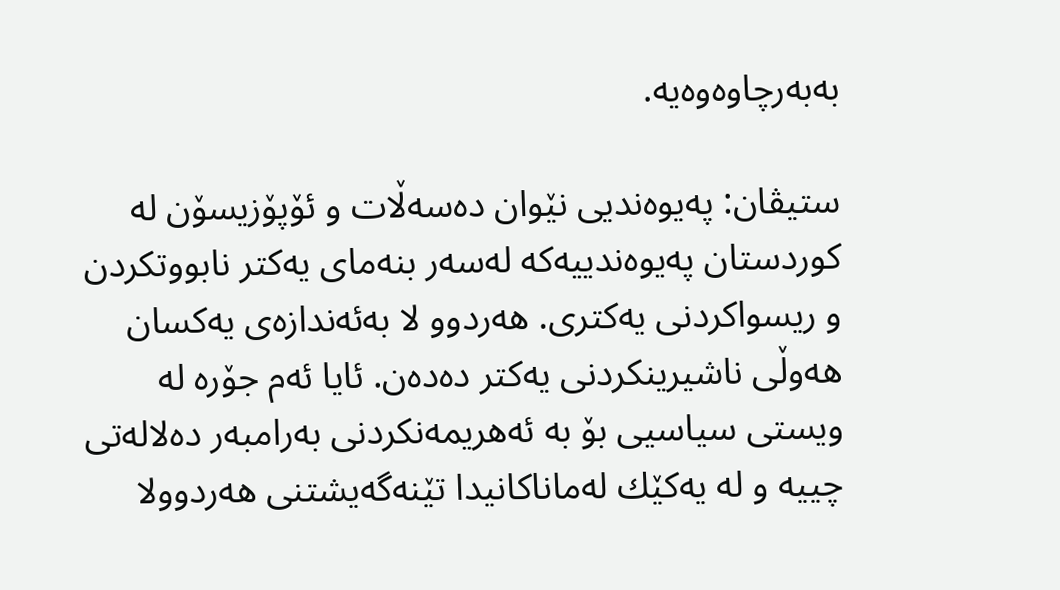به‌به‌رچاوه‌وه‌یه‌.

ستیڤان: په‌یوه‌ندیی نێوان ده‌سه‌ڵات و ئۆپۆزیسۆن له‌ كوردستان په‌یوه‌ندییه‌كه‌ له‌سه‌ر بنه‌مای یه‌كتر نابووتكردن و ریسواكردنی یه‌كتری. هه‌ردوو لا به‌ئه‌ندازه‌ی یه‌كسان هه‌وڵی ناشیرینكردنی یه‌كتر ده‌ده‌ن. ئایا ئه‌م جۆره‌ له‌ ویستی سیاسیی بۆ به‌ ئه‌هریمه‌نكردنی به‌رامبه‌ر ده‌لاله‌تی چییه‌ و له‌ یه‌كێك له‌ماناكانیدا تێنه‌گه‌یشتنی هه‌ردوولا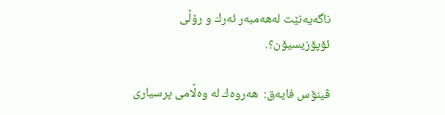ناگه‌یه‌نێت له‌هه‌مبه‌ر ئه‌رك و رۆڵی ئۆپۆزیسیۆن؟.

ڤینۆس فایه‌ق:  هه‌روه‌ك له‌ وه‌ڵامی پرسیاری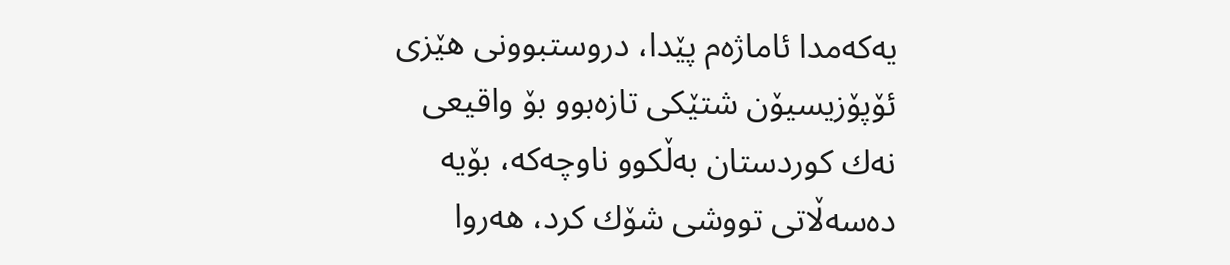یه‌كه‌مدا ئاماژه‌م پێدا، دروستبوونی هێزی ئۆپۆزیسیۆن شتێكی تازه‌بوو بۆ واقیعی نه‌ك كوردستان به‌ڵكوو ناوچه‌كه‌، بۆیه‌ ده‌سه‌ڵاتی تووشی شۆك كرد، هه‌روا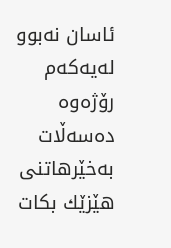ئاسان نه‌بوو له‌یه‌كه‌م رۆژه‌وه‌ ده‌سه‌ڵات به‌خێرهاتنی هێزێك بكات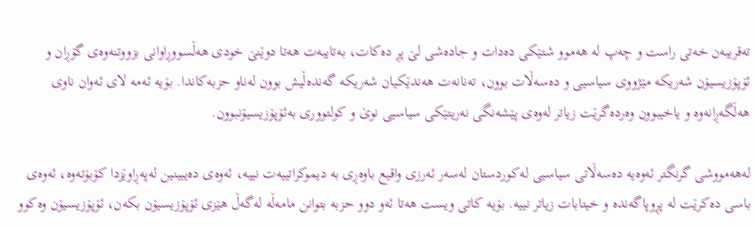ته‌قریبه‌ن خه‌تی راست و چه‌پ له‌ هه‌موو شتێكی ده‌دات و جاده‌شی لێ پڕ ده‌كات، به‌تایبه‌ت هه‌تا دوێنێ خودی هه‌ڵسووڕاوانی بزووتنه‌وه‌ی گۆڕان و ئۆپۆزیسیۆن شه‌ریكه‌ مێژووی سیاسیی و ده‌سه‌ڵات بوون، ته‌نانه‌ت هه‌ندێكیان شه‌ریكه‌ گه‌نده‌ڵیش بوون له‌ناو حزبه‌كاندا. بۆیه‌ ئه‌مه‌ لای ئه‌وان ناوی هه‌ڵگه‌ڕانه‌وه‌ و یاخیبوون وه‌رده‌گرێت زیاتر له‌وه‌ی پێشه‌نگی نه‌ریتێكی سیاسیی نوێ و كولتووری به‌ئۆپۆزیسیۆنبوون.

له‌هه‌مووشی گرنگتر ئه‌وه‌یه‌ ده‌سه‌ڵاتی سیاسیی له‌كوردستان له‌سه‌ر ئه‌رزی واقیع باوه‌ڕی به‌ دیموكراتییه‌ت نییه‌، ئه‌وه‌ی ده‌یبینین له‌په‌ڕاوێزدا كۆبۆته‌وه‌، ئه‌وه‌ی باسی ده‌كرێت له‌ پڕوپاگه‌نده‌ و خیتابات زیاتر نییه‌. بۆیه‌ كاتی ویست هه‌تا ئه‌و دوو حزبه‌ بتوانن مامه‌ڵه‌ له‌گه‌ڵ هێزی ئۆپۆزیسیۆن بكه‌ن، ئۆپۆزیسیۆن وه‌كوو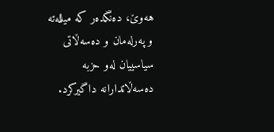هه‌وێ، ده‌نگده‌ر كه‌ میلله‌ته‌ و په‌رله‌مان و ده‌سه‌ڵاتی سیاسییان له‌و حزبه‌ ده‌سه‌ڵاتدارانه‌ داگیركرد.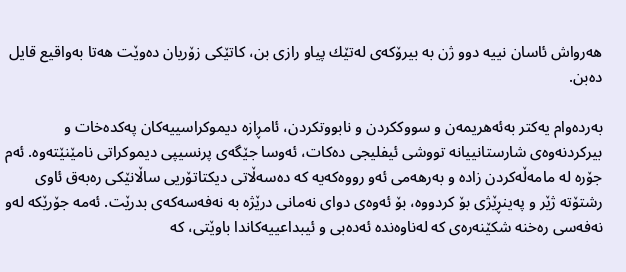هه‌رواش ئاسان نییه‌ دوو ژن به‌ بیرۆكه‌ی له‌تێك پیاو رازی بن، كاتێكی زۆریان ده‌وێت هه‌تا به‌واقیع قایل ده‌بن.

به‌رده‌وام یه‌كتر به‌ئه‌هریمه‌ن و سووككردن و نابووتكردن، ئامڕازه‌ دیموكراسییه‌كان په‌كده‌خات و بیركردنه‌وه‌ی شارستانییانه‌ تووشی ئیفلیجی ده‌كات، ئه‌وسا جێگه‌ی پرنسیپی دیموكراتی نامێنێته‌وه‌. ئه‌م جۆره‌ له‌ مامه‌ڵه‌كردن زاده‌ و به‌رهه‌می ئه‌و رووه‌كه‌یه‌ كه‌ ده‌سه‌ڵاتی دیكتاتۆریی ساڵانێكی ره‌به‌ق ئاوی رشتۆته‌ ژێر و په‌ینڕێژی بۆ كردووه‌، بۆ ئه‌وه‌ی دوای نه‌مانی درێژه‌ به‌ نه‌فه‌سه‌كه‌ی بدرێت. ئه‌مه‌ جۆرێكه‌ له‌و نه‌فه‌سی ره‌خنه‌ شكێنه‌ره‌ی كه‌ له‌ناوه‌نده‌ ئه‌ده‌بی و ئیبداعییه‌كاندا باوێتی، كه‌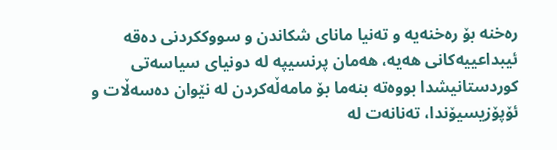ره‌خنه‌ بۆ ره‌خنه‌یه‌ و ته‌نیا مانای شكاندن و سووككردنی ده‌قه‌ ئیبداعییه‌كانی هه‌یه‌، هه‌مان پرنسیپه‌ له‌ دونیای سیاسه‌تی كوردستانیشدا بووه‌ته‌ بنه‌ما بۆ مامه‌ڵه‌كردن له‌ نێوان ده‌سه‌ڵات و ئۆپۆزیسیۆندا، ته‌نانه‌ت له‌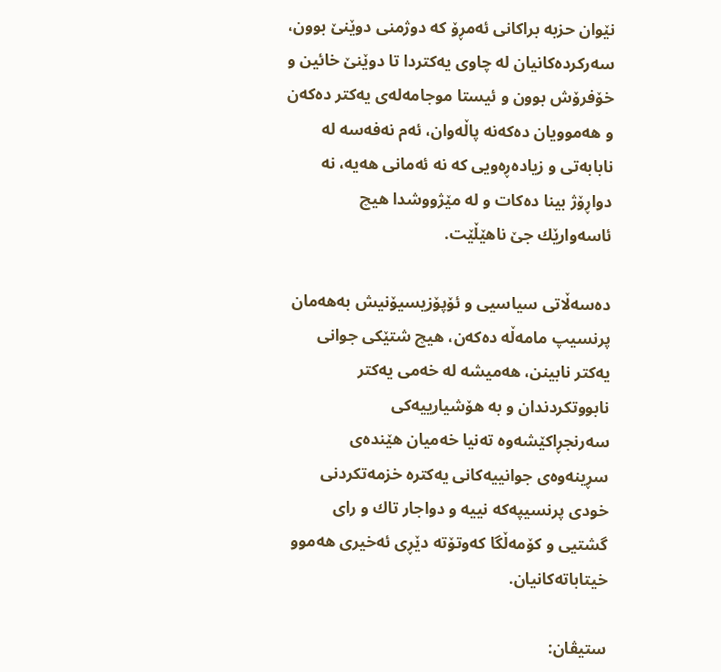نێوان حزبه‌ براكانی ئه‌مڕۆ كه‌ دوژمنی دوێنێ بوون، سه‌ركرده‌كانیان له‌ چاوی یه‌كتردا تا دوێنێ خائین و خۆفرۆش بوون و ئیستا موجامه‌له‌ی یه‌كتر ده‌كه‌ن و هه‌موویان ده‌كه‌نه‌ پاڵه‌وان، ئه‌م نه‌فه‌سه‌ له‌ نابابه‌تی و زیاده‌ڕه‌ویی كه‌ نه‌ ئه‌مانی هه‌یه‌، نه‌ دواڕۆژ بینا ده‌كات و له‌ مێژووشدا هیچ ئاسه‌وارێك جێ ناهێڵێت.

ده‌سه‌ڵاتی سیاسیی و ئۆپۆزیسیۆنیش به‌هه‌مان پرنسیپ مامه‌ڵه‌ ده‌كه‌ن، هیچ شتێكی جوانی یه‌كتر نابینن، هه‌میشه‌ له‌ خه‌می یه‌كتر نابووتكردندان و به‌ هۆشیارییه‌كی سه‌رنجڕاكێشه‌وه‌ ته‌نیا خه‌میان هێنده‌ی سڕینه‌وه‌ی جوانییه‌كانی یه‌كتره‌ خزمه‌تكردنی خودی پرنسیپه‌كه‌ نییه‌ و دواجار تاك و رای گشتیی و كۆمه‌ڵگا كه‌وتۆته‌ دێڕی ئه‌خیری هه‌موو خیتاباته‌كانیان.

ستیڤان: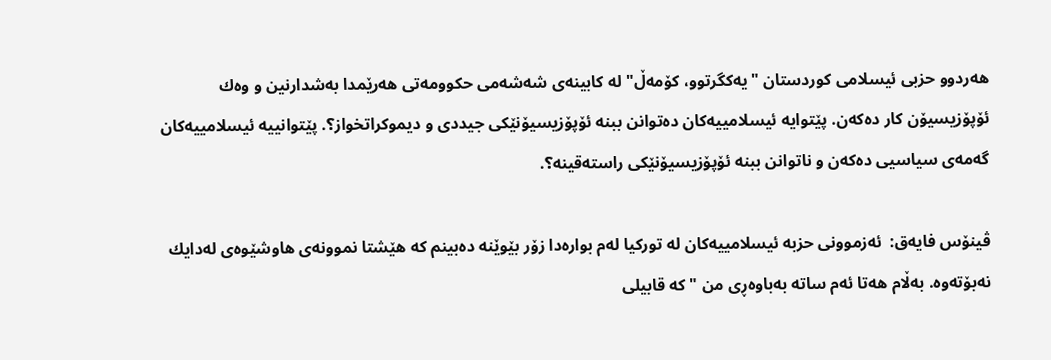هه‌ردوو حزبی ئیسلامی كوردستان "یه‌كگرتوو، كۆمه‌ڵ" له‌ كابینه‌ی شه‌شه‌می حكوومه‌تی هه‌رێمدا به‌شدارنین و وه‌ك ئۆپۆزیسیۆن كار ده‌كه‌ن. پێتوایه‌ ئیسلامییه‌كان ده‌توانن ببنه‌ ئۆپۆزیسیۆنێكی جیددی و دیموكراتخواز؟. پێتوانییه‌ ئیسلامییه‌كان گه‌مه‌ی سیاسیی ده‌كه‌ن و ناتوانن ببنه‌ ئۆپۆزیسیۆنێكی راسته‌قینه‌؟.

ڤینۆس فایه‌ق:  ئه‌زموونی حزبه‌ ئیسلامییه‌كان له‌ توركیا له‌م بواره‌دا زۆر بێوێنه‌ ده‌بینم كه‌ هێشتا نموونه‌ی هاوشێوه‌ی له‌دایك نه‌بۆته‌وه‌. به‌ڵام هه‌تا ئه‌م ساته‌ به‌باوه‌ڕی من "كه‌ قابیلی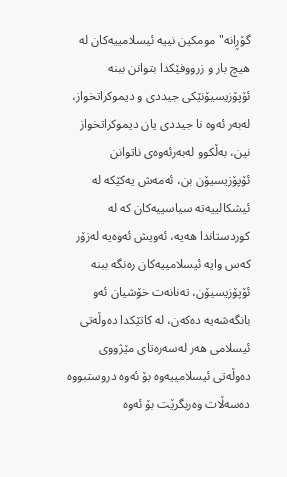گۆڕانه‌" مومكین نییه‌ ئیسلامییه‌كان له‌ هیچ بار و زرووفێكدا بتوانن ببنه‌ ئۆپۆزیسیۆنێكی جیددی و دیموكراتخواز، له‌به‌ر ئه‌وه‌ نا جیددی یان دیموكراتخواز نین، به‌ڵكوو له‌به‌رئه‌وه‌ی ناتوانن ئۆپۆزیسیۆن بن، ئه‌مه‌ش یه‌كێكه‌ له‌ ئیشكالییه‌ته‌ سیاسییه‌كان كه‌ له‌ كوردستاندا هه‌یه‌، ئه‌ویش ئه‌وه‌یه‌ له‌زۆر كه‌س وایه‌ ئیسلامییه‌كان ره‌نگه‌ ببنه‌ ئۆپۆزیسیۆن، ته‌نانه‌ت خۆشیان ئه‌و بانگه‌شه‌یه‌ ده‌كه‌ن، له‌ كاتێكدا ده‌وڵه‌تی ئیسلامی هه‌ر له‌سه‌ره‌تای مێژووی ده‌وڵه‌تی ئیسلامییه‌وه‌ بۆ ئه‌وه‌ دروستبووه‌ ده‌سه‌ڵات وه‌ربگرێت بۆ ئه‌وه‌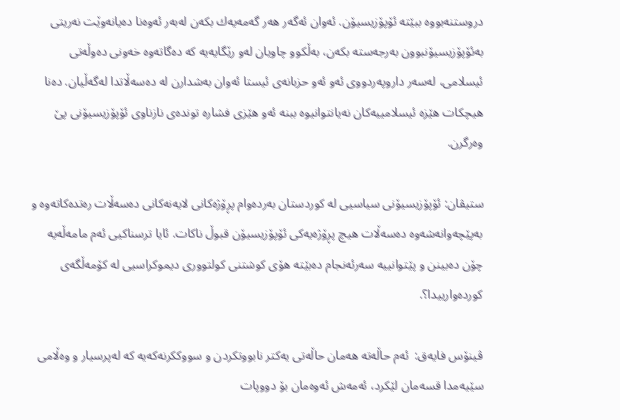دروستنه‌بووه‌ ببێته‌ ئۆپۆزیسیۆن. ئه‌وان ئه‌گه‌ر هه‌ر گه‌مه‌یه‌ك بكه‌ن له‌به‌ر ئه‌وه‌نا ده‌یانه‌وێت نه‌ریتی به‌ئۆپۆزیسیۆنبوون به‌رجه‌سته‌ بكه‌ن، به‌ڵكوو چاویان له‌و رێگایه‌یه‌ كه‌ ده‌گاته‌وه‌ خه‌ونی ده‌وڵه‌تی ئیسلامی، له‌سه‌ر داروپه‌ردووی ئه‌و ئه‌و حزبانه‌ی ئیستا ئه‌وان به‌شدارن له‌ ده‌سه‌ڵاتدا له‌گه‌ڵیان. ده‌نا هیچكات هێزه‌ ئیسلامییه‌كان نه‌یانتوانیوه‌ ببنه‌ ئه‌و هێزی فشاره‌ تونده‌ی نازناوی ئۆپۆزیسیۆنی پێ وه‌رگرن.

ستیڤان: ئۆپۆزیسیۆنی سیاسیی له‌ كوردستان به‌رده‌وام پڕۆژه‌كانی لایه‌نه‌كانی ده‌سه‌ڵات ره‌تده‌كاته‌وه‌ و به‌پێچه‌وانه‌شه‌وه‌ ده‌سه‌ڵات هیچ پڕۆژه‌یه‌كی ئۆپۆزیسیۆن قبوڵ ناكات. ئایا ترسناكیی ئه‌م مامه‌ڵه‌یه‌ چۆن ده‌بینن و پێتوانییه‌ سه‌رئه‌نجام ده‌بێته‌ هۆی كوشتنی كولتووری دیموكراسیی له‌ كۆمه‌ڵگه‌ی كورده‌وارییدا؟.

ڤینۆس فایه‌ق:  ئه‌م حاڵه‌ته‌ هه‌مان حاڵه‌تی یه‌كتر نابووتكردن و سووككرنه‌كه‌یه‌ كه‌ له‌پرسیار و وه‌ڵامی سێیه‌مدا قسه‌مان لێكرد، ئه‌مه‌ش ئه‌وه‌مان بۆ دووپات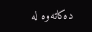ده‌كاته‌وه‌ له‌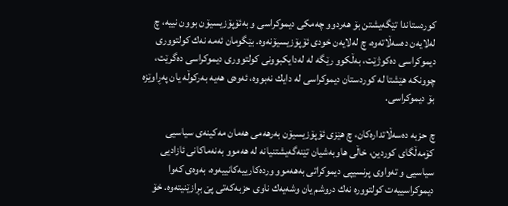كوردستاندا تێگه‌یشتن بۆ هه‌ردوو چه‌مكی دیموكراسی و به‌ئۆپۆزیسیۆن بوون نییه‌، چ له‌لایه‌ن ده‌سه‌ڵاته‌وه‌، چ له‌لایه‌ن خودی ئۆپۆزیسیۆنه‌وه‌. بێگومان ئه‌مه‌ نه‌ك كولتووری دیموكراسی ده‌كوژێت، به‌ڵكوو رێگه‌ له‌ له‌دایكبوونی كولتووری دیموكراسی ده‌گرێت، چوونكه‌ هێشتا له‌ كوردستان دیموكراسی له‌ دایك نه‌بووه‌، ئه‌وه‌ی هه‌یه‌ به‌ركوڵه‌ یان په‌ڕاوێزه‌ بۆ دیموكراسی.

چ حزبه‌ ده‌سه‌ڵاتداره‌كان، چ هێزی ئۆپۆزیسیۆن به‌رهه‌می هه‌مان مه‌كینه‌ی سیاسیی كۆمه‌ڵگای كوردین، خاڵی هاوبه‌شیان تێنه‌گه‌یشتنیانه‌ له‌ هه‌موو به‌نه‌ماكانی ئازادیی سیاسیی و ته‌واوی پرنسیپی دیموكراتی به‌هه‌موو ورده‌كارییه‌كانییه‌وه‌، به‌وه‌ی كه‌وا دیموكراسییه‌ت كولتووره‌ نه‌ك دروشم یان وشه‌یه‌ك ناوی حزبه‌كه‌تی پێ بڕازێنیته‌وه‌. خۆ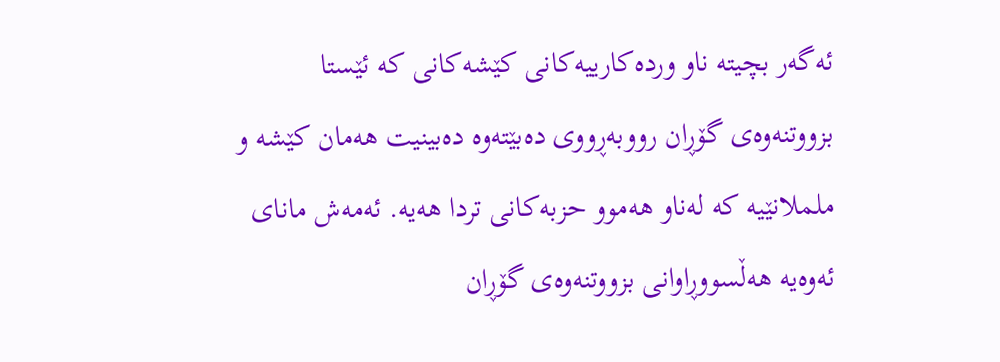ئه‌گه‌ر بچیته‌ ناو ورده‌كارییه‌كانی كێشه‌كانی كه‌ ئێستا بزووتنه‌وه‌ی گۆڕان رووبه‌ڕووی ده‌بێته‌وه‌ ده‌بینیت هه‌مان كێشه‌ و ململانێیه‌ كه‌ له‌ناو هه‌موو حزبه‌كانی تردا هه‌یه‌. ئه‌مه‌ش مانای ئه‌وه‌یه‌ هه‌ڵسووڕاوانی بزووتنه‌وه‌ی گۆڕان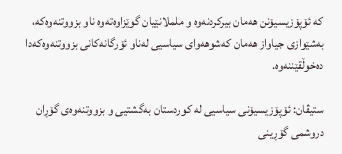كه‌ ئۆپۆزیسیۆنن هه‌مان بیركردنه‌وه‌ و ململانێیان گوێزاوه‌ته‌وه‌ ناو بزووتنه‌وه‌كه‌، به‌شێوازی جیاواز هه‌مان كه‌شوهه‌وای سیاسیی له‌ناو ئۆرگانه‌كانی بزووتنه‌وه‌كه‌دا ده‌خوڵقێننه‌وه‌.

ستیڤان: ئۆپۆزیسیۆنی سیاسیی له‌ كوردستان به‌گشتیی و بزووتنه‌وه‌ی گۆڕان دروشمی گۆڕینی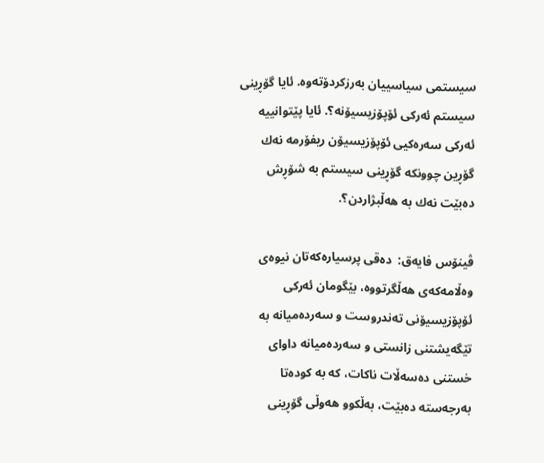سیستمی سیاسییان به‌رزكردۆته‌وه‌. ئایا گۆڕینی سیستم ئه‌ركی ئۆپۆزیسیۆنه‌؟. ئایا پێتوانییه‌ ئه‌ركی سه‌ره‌كیی ئۆپۆزیسیۆن ریفۆرمه‌ نه‌ك گۆڕین چوونكه‌ گۆڕینی سیستم به‌ شۆڕش ده‌بێت نه‌ك به‌ هه‌ڵبژاردن؟.

ڤینۆس فایه‌ق:  ده‌قی پرسیاره‌كه‌تان نیوه‌ی وه‌ڵامه‌كه‌ی هه‌ڵگرتووه‌، بێگومان ئه‌ركی ئۆپۆزیسیۆنی ته‌ندروست و سه‌رده‌میانه‌ به‌ تێگه‌یشتنی زانستی و سه‌رده‌میانه‌ داوای خستنی ده‌سه‌ڵات ناكات، كه‌ به‌ كوده‌تا به‌رجه‌سته‌ ده‌بێت، به‌ڵكوو هه‌وڵی گۆڕینی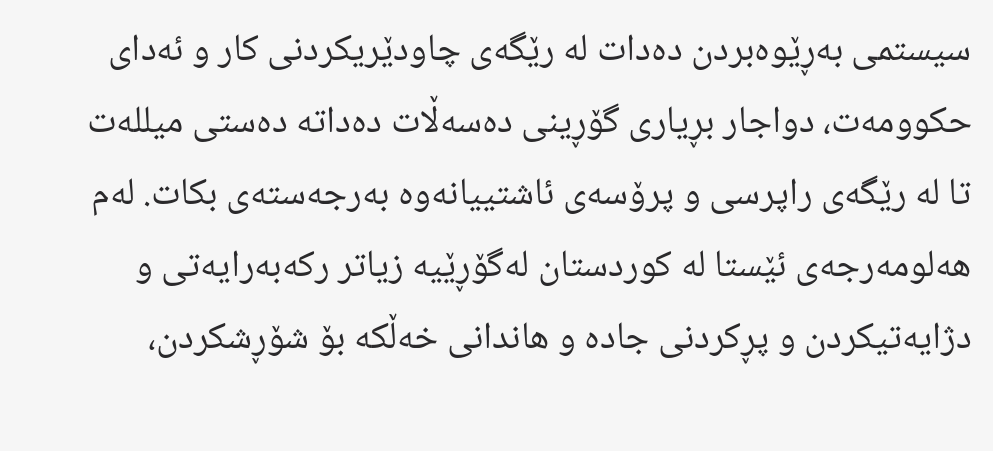سیستمی به‌ڕێوه‌بردن ده‌دات له‌ رێگه‌ی چاودێریكردنی كار و ئه‌دای حكوومه‌ت، دواجار بڕیاری گۆڕینی ده‌سه‌ڵات ده‌داته‌ ده‌ستی میلله‌ت تا له‌ رێگه‌ی راپرسی و پرۆسه‌ی ئاشتییانه‌وه‌ به‌رجه‌سته‌ی بكات. له‌م هه‌لومه‌رجه‌ی ئێستا له‌ كوردستان له‌گۆڕێیه‌ زیاتر ركه‌به‌رایه‌تی و دژایه‌تیكردن و پڕكردنی جاده‌ و هاندانی خه‌ڵكه‌ بۆ شۆڕشكردن،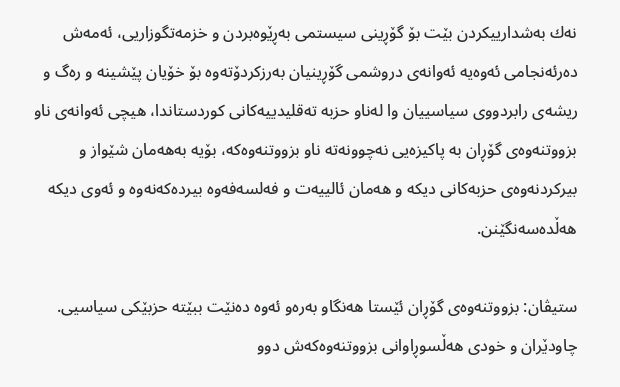نه‌ك به‌شدارییكردن بێت بۆ گۆڕینی سیستمی به‌ڕێوه‌بردن و خزمه‌تگوزاریی، ئه‌مه‌ش ده‌رئه‌نجامی ئه‌وه‌یه‌ ئه‌وانه‌ی دروشمی گۆڕینیان به‌رزكردۆته‌وه‌ بۆ خۆیان پێشینه‌ و ره‌گ و ریشه‌ی رابردووی سیاسییان وا له‌ناو حزبه‌ ته‌قلیدییه‌كانی كوردستاندا، هیچی ئه‌وانه‌ی ناو بزووتنه‌وه‌ی گۆڕان به‌ پاكیزه‌یی نه‌چوونه‌ته‌ ناو بزووتنه‌وه‌كه‌، بۆیه‌ به‌هه‌مان شێواز و بیركردنه‌وه‌ی حزبه‌كانی دیكه‌ و هه‌مان ئالییه‌ت و فه‌لسه‌فه‌وه‌ بیرده‌كه‌نه‌وه‌ و ئه‌وی دیكه‌ هه‌ڵده‌سه‌نگێنن.

ستیڤان: بزووتنه‌وه‌ی گۆڕان ئێستا هه‌نگاو به‌ره‌و ئه‌وه‌ ده‌نێت ببێته‌ حزبێكی سیاسیی. چاودێران و خودی هه‌ڵسوڕاوانی بزووتنه‌وه‌كه‌ش دوو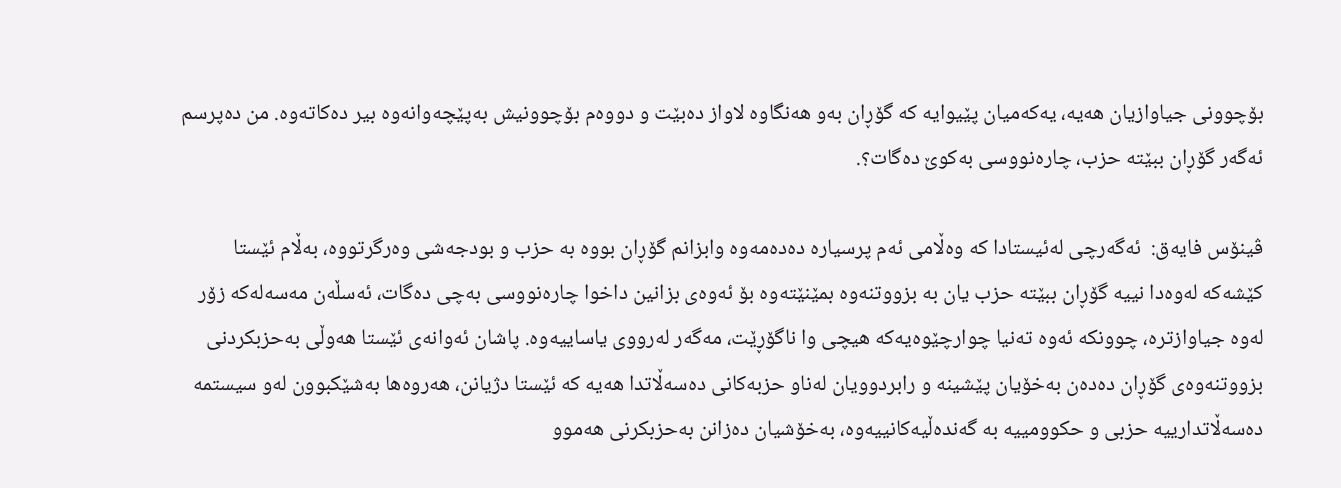بۆچوونی جیاوازیان هه‌یه‌، یه‌كه‌میان پێیوایه‌ كه‌ گۆڕان به‌و هه‌نگاوه‌ لاواز ده‌بێت و دووه‌م بۆچوونیش به‌پێچه‌وانه‌وه‌ بیر ده‌كاته‌وه‌. من ده‌پرسم ئه‌گه‌ر گۆڕان ببێته‌ حزب، چاره‌نووسی به‌كوێ ده‌گات؟.

ڤینۆس فایه‌ق:  ئه‌گه‌رچی له‌ئیستادا كه‌ وه‌ڵامی ئه‌م پرسیاره‌ ده‌ده‌مه‌وه‌ وابزانم گۆڕان بووه‌ به‌ حزب و بودجه‌شی وه‌رگرتووه‌، به‌ڵام ئێستا كێشه‌كه‌ له‌وه‌دا نییه‌ گۆڕان ببێته‌ حزب یان به‌ بزووتنه‌وه‌ بمێنێته‌وه‌ بۆ ئه‌وه‌ی بزانین داخوا چاره‌نووسی به‌چی ده‌گات، ئه‌سڵه‌ن مه‌سه‌له‌كه‌ زۆر له‌وه‌ جیاوازتره‌، چوونكه‌ ئه‌وه‌ ته‌نیا چوارچێوه‌یه‌كه‌ هیچی وا ناگۆڕێت، مه‌گه‌ر له‌رووی یاساییه‌وه‌. پاشان ئه‌وانه‌ی ئێستا هه‌وڵی به‌حزبكردنی بزووتنه‌وه‌ی گۆڕان ده‌ده‌ن به‌خۆیان پێشینه‌ و رابردوویان له‌ناو حزبه‌كانی ده‌سه‌ڵاتدا هه‌یه‌ كه‌ ئێستا دژیانن، هه‌روه‌ها به‌شێكبوون له‌و سیستمه‌ ده‌سه‌ڵاتدارییه‌ حزبی و حكوومییه‌ به‌ گه‌نده‌ڵیه‌كانییه‌وه‌، به‌خۆشیان ده‌زانن به‌حزبكرنی هه‌موو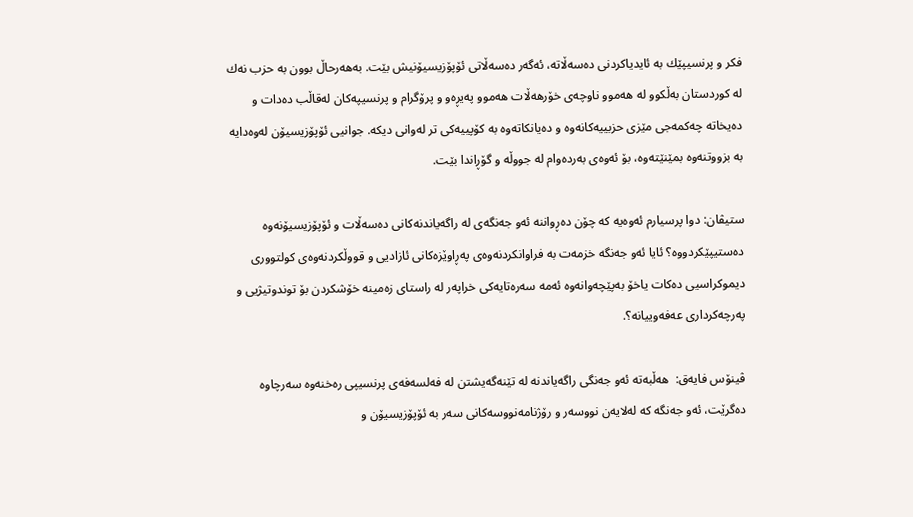فكر و پرنسیپێك به‌ ئایدیاكردنی ده‌سه‌ڵاته‌، ئه‌گه‌ر ده‌سه‌ڵاتی ئۆپۆزیسیۆنیش بێت. به‌هه‌رحاڵ بوون به‌ حزب نه‌ك له‌ كوردستان به‌ڵكوو له‌ هه‌موو ناوچه‌ی خۆرهه‌ڵات هه‌موو په‌یڕه‌و و پرۆگرام و پرنسیپه‌كان له‌قاڵب ده‌دات و ده‌یخاته‌ چه‌كمه‌جی مێزی حزبییه‌كانه‌وه‌ و ده‌یانكاته‌وه‌ به‌ كۆپییه‌كی تر له‌وانی دیكه‌. جوانیی ئۆپۆزیسیۆن له‌وه‌دایه‌ به‌ بزووتنه‌وه‌ بمێنێته‌وه‌، بۆ ئه‌وه‌ی به‌رده‌وام له‌ جووڵه‌ و گۆڕاندا بێت.

ستیڤان: دوا پرسیارم ئه‌وه‌یه‌ كه‌ چۆن ده‌ڕواننه‌ ئه‌و جه‌نگه‌ی له‌ راگه‌یاندنه‌كانی ده‌سه‌ڵات و ئۆپۆزیسیۆنه‌وه‌ ده‌ستیپێكردووه‌؟ ئایا ئه‌و جه‌نگه‌ خزمه‌ت به‌ فراوانكردنه‌وه‌ی په‌ڕاوێزه‌كانی ئازادیی و قووڵكردنه‌وه‌ی كولتووری دیموكراسیی ده‌كات یاخۆ به‌پێچه‌وانه‌وه‌ ئه‌مه‌ سه‌ره‌تایه‌كی خراپه‌ر له‌ راستای زه‌مینه‌ خۆشكردن بۆ توندوتیژیی و په‌رچه‌كرداری عه‌فه‌وییانه‌؟.

ڤینۆس فایه‌ق:  هه‌ڵبه‌ته‌ ئه‌و جه‌نگی راگه‌یاندنه‌ له‌ تێنه‌گه‌یشتن له‌ فه‌لسه‌فه‌ی پرنسیپی ره‌خنه‌وه‌ سه‌رچاوه‌ ده‌گرێت، ئه‌و جه‌نگه‌ كه‌ له‌لایه‌ن نووسه‌ر و رۆژنامه‌نووسه‌كانی سه‌ر به‌ ئۆپۆزیسیۆن و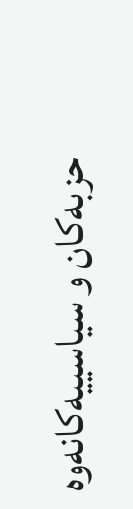حزبه‌كان و سیاسییه‌كانه‌وه‌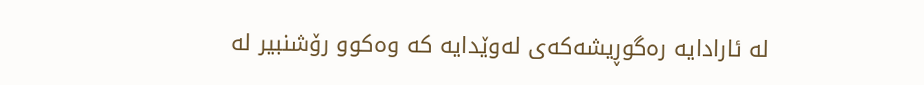له‌ ئارادایه‌ ره‌گوڕیشه‌كه‌ی له‌وێدایه‌ كه‌ وه‌كوو رۆشنبیر له‌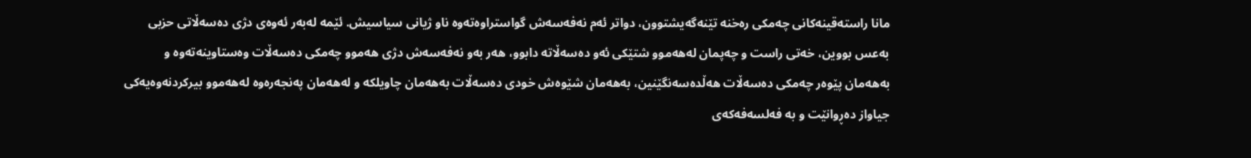مانا راسته‌قینه‌كانی چه‌مكی ره‌خنه‌ تێنه‌گه‌یشتوون، دواتر ئه‌م نه‌فه‌سه‌ش گواستراوه‌ته‌وه‌ ناو ژیانی سیاسیش. ئێمه‌ له‌به‌ر ئه‌وه‌ی دژی ده‌سه‌ڵاتی حزبی به‌عس بووین، خه‌تی راست و چه‌پمان له‌هه‌موو شتێكی ئه‌و ده‌سه‌ڵاته‌ دابوو، هه‌ر به‌و نه‌فه‌سه‌ش دژی هه‌موو چه‌مكی ده‌سه‌ڵات وه‌ستاوینه‌ته‌وه‌ و به‌هه‌مان پێوه‌ر چه‌مكی ده‌سه‌ڵات هه‌ڵده‌سه‌نگێنین، به‌هه‌مان شێوه‌ش خودی ده‌سه‌ڵات به‌هه‌مان چاویلكه‌ و له‌هه‌مان په‌نجه‌ره‌وه‌ له‌هه‌موو بیركردنه‌وه‌یه‌كی جیاواز ده‌ڕوانێت و به‌ فه‌لسه‌فه‌كه‌ی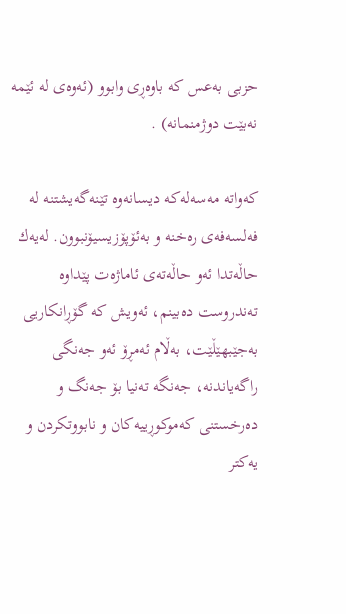حزبی به‌عس كه‌ باوه‌ڕی وابوو (ئه‌وه‌ی له‌ ئێمه‌ نه‌بێت دوژمنمانه‌) .

كه‌واته‌ مه‌سه‌له‌كه‌ دیسانه‌وه‌ تێنه‌گه‌یشتنه‌ له‌ فه‌لسه‌فه‌ی ره‌خنه‌ و به‌ئۆپۆزیسیۆنبوون. له‌یه‌ك حاڵه‌تدا ئه‌و حاڵه‌ته‌ی ئاماژه‌ت پێداوه‌ ته‌ندروست ده‌بینم، ئه‌ویش كه‌ گۆڕانكاریی به‌جێبهێڵێت، به‌ڵام ئه‌مڕۆ ئه‌و جه‌نگی راگه‌یاندنه‌، جه‌نگه‌ ته‌نیا بۆ جه‌نگ و ده‌رخستنی كه‌موكوڕییه‌كان و نابووتكردن و یه‌كتر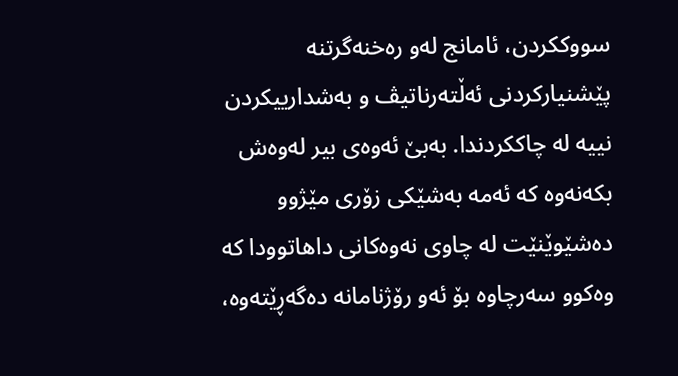سووككردن، ئامانج له‌و ره‌خنه‌گرتنه‌ پێشنیاركردنی ئه‌ڵته‌رناتیڤ و به‌شدارییكردن نییه‌ له‌ چاككردندا. به‌بێ ئه‌وه‌ی بیر له‌وه‌ش بكه‌نه‌وه‌ كه‌ ئه‌مه‌ به‌شێكی زۆری مێژوو ده‌شێوێنێت له‌ چاوی نه‌وه‌كانی داهاتوودا كه‌ وه‌كوو سه‌رچاوه‌ بۆ ئه‌و رۆژنامانه‌ ده‌گه‌ڕێته‌وه‌،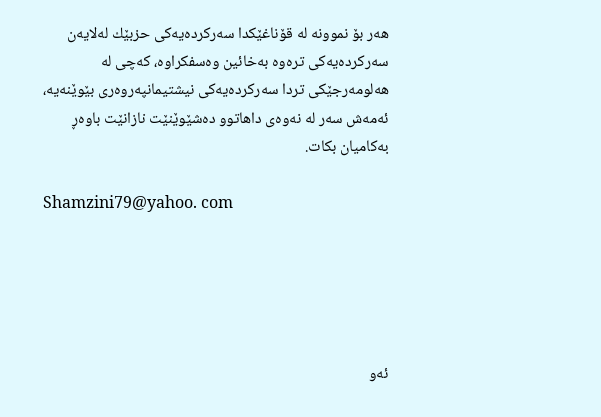هه‌ر بۆ نموونه‌ له‌ قۆناغێكدا سه‌ركرده‌یه‌كی حزبێك له‌لایه‌ن سه‌ركرده‌یه‌كی تره‌وه‌ به‌خائین وه‌سفكراوه‌، كه‌چی له‌ هه‌لومه‌رجێكی تردا سه‌ركرده‌یه‌كی نیشتیمانپه‌روه‌ری بێوێنه‌یه‌، ئه‌مه‌ش سه‌ر له‌ نه‌وه‌ی داهاتوو ده‌شێوێنێت نازانێت باوه‌ڕ به‌كامیان بكات.

Shamzini79@yahoo. com





ئه‌و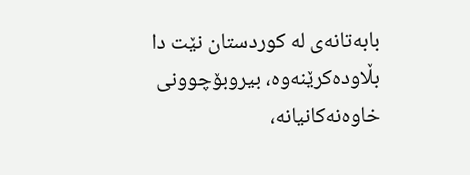بابه‌تانه‌ی له‌ کوردستان نێت دا بڵاوده‌کرێنه‌وه‌، بیروبۆچوونی خاوه‌نه‌کانیانه‌،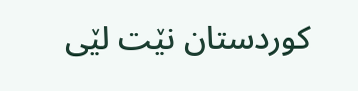کوردستان نێت لێی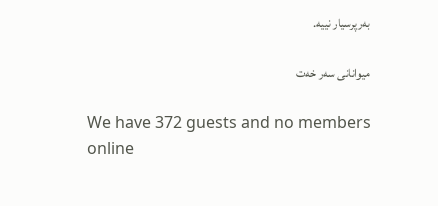به‌رپرسیار نییه‌.

میوانانی سەر خەت

We have 372 guests and no members online